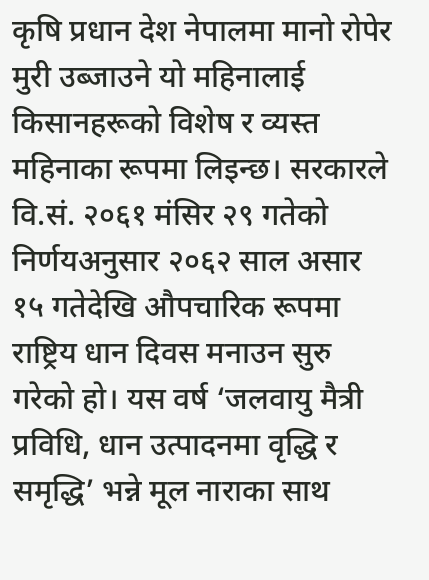कृषि प्रधान देश नेपालमा मानो रोपेर मुरी उब्जाउने यो महिनालाई किसानहरूको विशेष र व्यस्त महिनाका रूपमा लिइन्छ। सरकारले वि.सं. २०६१ मंसिर २९ गतेको निर्णयअनुसार २०६२ साल असार १५ गतेदेखि औपचारिक रूपमा राष्ट्रिय धान दिवस मनाउन सुरु गरेको हो। यस वर्ष ‘जलवायु मैत्री प्रविधि, धान उत्पादनमा वृद्धि र समृद्धि’ भन्ने मूल नाराका साथ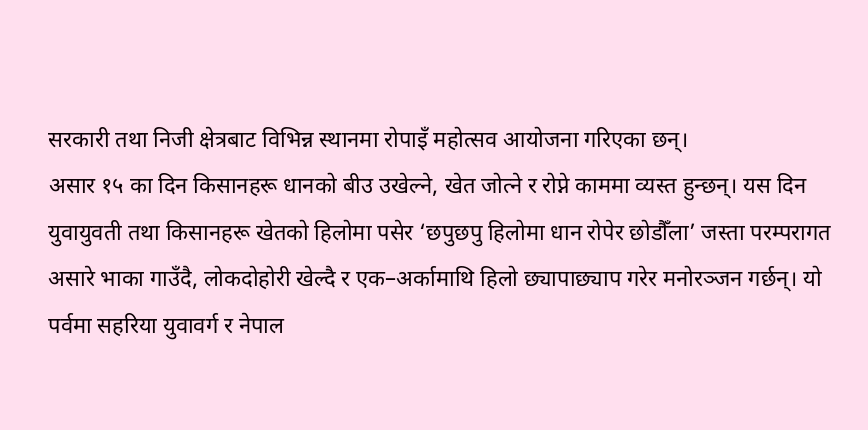सरकारी तथा निजी क्षेत्रबाट विभिन्न स्थानमा रोपाइँ महोत्सव आयोजना गरिएका छन्।
असार १५ का दिन किसानहरू धानको बीउ उखेल्ने, खेत जोत्ने र रोप्ने काममा व्यस्त हुन्छन्। यस दिन युवायुवती तथा किसानहरू खेतको हिलोमा पसेर ‘छपुछपु हिलोमा धान रोपेर छोडौँला’ जस्ता परम्परागत असारे भाका गाउँदै, लोकदोहोरी खेल्दै र एक–अर्कामाथि हिलो छ्यापाछ्याप गरेर मनोरञ्जन गर्छन्। यो पर्वमा सहरिया युवावर्ग र नेपाल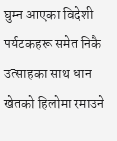घुम्न आएका विदेशी पर्यटकहरू समेत निकै उत्साहका साथ धान खेतको हिलोमा रमाउने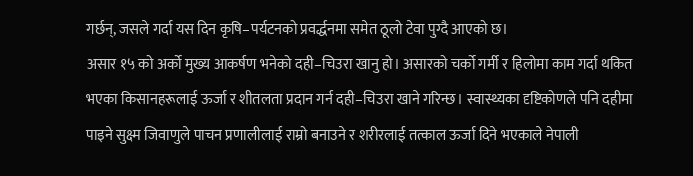गर्छन्, जसले गर्दा यस दिन कृषि–पर्यटनको प्रवर्द्धनमा समेत ठूलो टेवा पुग्दै आएको छ।
असार १५ को अर्को मुख्य आकर्षण भनेको दही–चिउरा खानु हो। असारको चर्को गर्मी र हिलोमा काम गर्दा थकित भएका किसानहरूलाई ऊर्जा र शीतलता प्रदान गर्न दही–चिउरा खाने गरिन्छ। स्वास्थ्यका दृष्टिकोणले पनि दहीमा पाइने सुक्ष्म जिवाणुले पाचन प्रणालीलाई राम्रो बनाउने र शरीरलाई तत्काल ऊर्जा दिने भएकाले नेपाली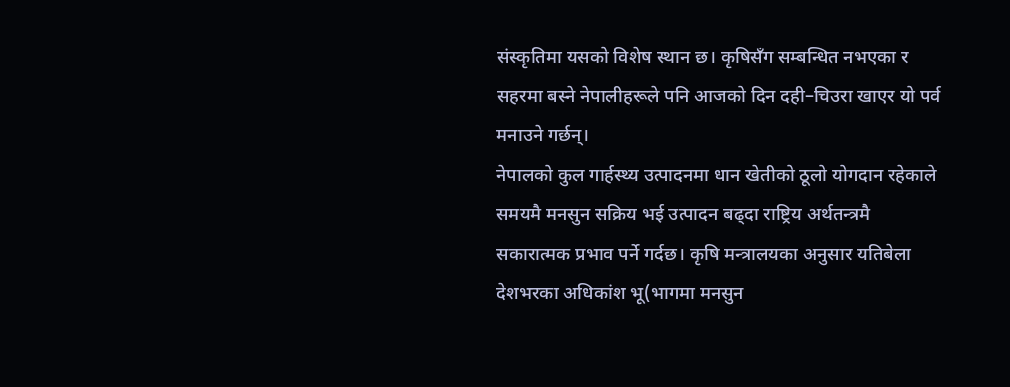संस्कृतिमा यसको विशेष स्थान छ। कृषिसँग सम्बन्धित नभएका र सहरमा बस्ने नेपालीहरूले पनि आजको दिन दही–चिउरा खाएर यो पर्व मनाउने गर्छन्।
नेपालको कुल गार्हस्थ्य उत्पादनमा धान खेतीको ठूलो योगदान रहेकाले समयमै मनसुन सक्रिय भई उत्पादन बढ्दा राष्ट्रिय अर्थतन्त्रमै सकारात्मक प्रभाव पर्ने गर्दछ। कृषि मन्त्रालयका अनुसार यतिबेला देशभरका अधिकांश भू(भागमा मनसुन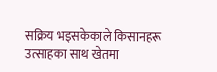सक्रिय भइसकेकाले किसानहरू उत्साहका साथ खेतमा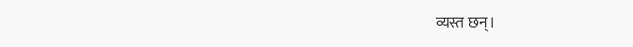व्यस्त छन्।